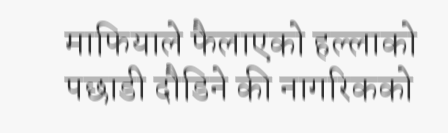माफियाले फैलाएको हल्लाको पछाडी दौडिने की नागरिकको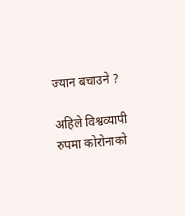ज्यान बचाउने ?

अहिले विश्वव्यापी रुपमा कोरोनाको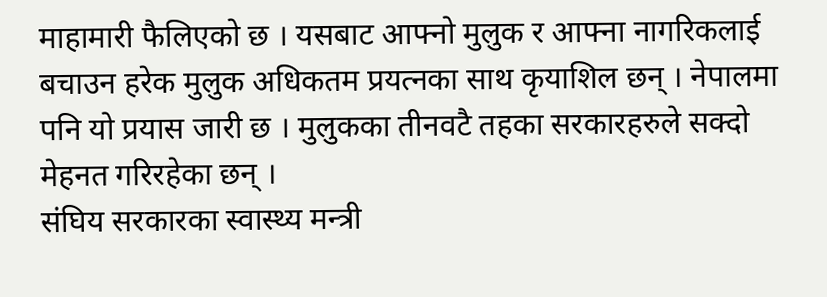माहामारी फैलिएको छ । यसबाट आफ्नो मुलुक र आफ्ना नागरिकलाई बचाउन हरेक मुलुक अधिकतम प्रयत्नका साथ कृयाशिल छन् । नेपालमा पनि यो प्रयास जारी छ । मुलुकका तीनवटै तहका सरकारहरुले सक्दो मेहनत गरिरहेका छन् ।
संघिय सरकारका स्वास्थ्य मन्त्री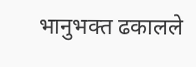भानुभक्त ढकालले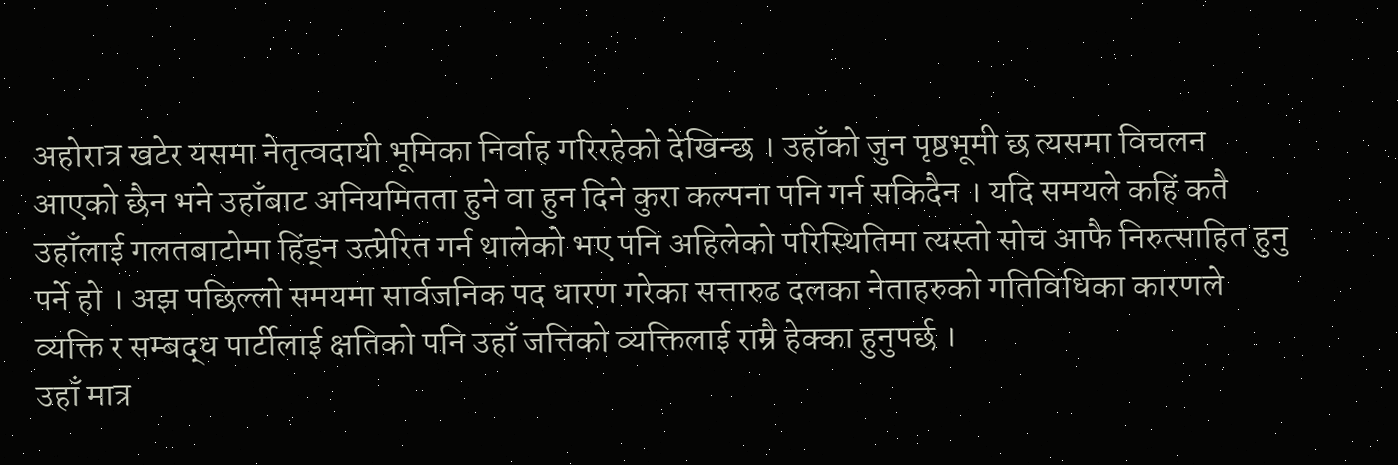अहोरात्र खटेर यसमा नेतृत्वदायी भूमिका निर्वाह गरिरहेको देखिन्छ । उहाँको जुन पृष्ठभूमी छ त्यसमा विचलन आएको छैन भने उहाँबाट अनियमितता हुने वा हुन दिने कुरा कल्पना पनि गर्न सकिदैन । यदि समयले कहिं कतै उहाँलाई गलतबाटोमा हिंड्न उत्प्रेरित गर्न थालेको भए पनि अहिलेको परिस्थितिमा त्यस्तो सोच आफै निरुत्साहित हुनु पर्ने हो । अझ पछिल्लो समयमा सार्वजनिक पद धारण गरेका सत्तारुढ दलका नेताहरुको गतिविधिका कारणले व्यक्ति र सम्बद्ध पार्टीलाई क्षतिको पनि उहाँ जत्तिको व्यक्तिलाई राम्रै हेक्का हुनुपर्छ ।
उहाँ मात्र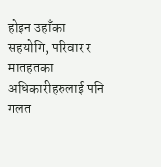होइन उहाँका सहयोगि, परिवार र मातहतका अधिकारीहरुलाई पनि गलत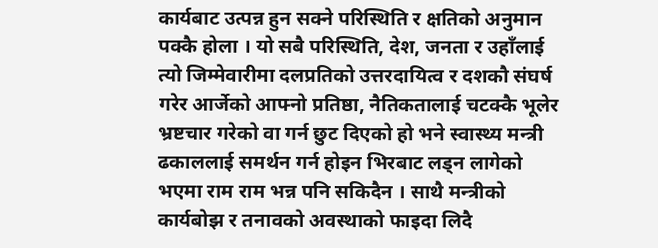कार्यबाट उत्पन्न हुन सक्ने परिस्थिति र क्षतिको अनुमान पक्कै होला । यो सबै परिस्थिति, देश, जनता र उहाँलाई त्यो जिम्मेवारीमा दलप्रतिको उत्तरदायित्व र दशकौ संघर्ष गरेर आर्जेको आफ्नो प्रतिष्ठा, नैतिकतालाई चटक्कै भूलेर भ्रष्टचार गरेको वा गर्न छुट दिएको हो भने स्वास्थ्य मन्त्री ढकाललाई समर्थन गर्न होइन भिरबाट लड्न लागेको भएमा राम राम भन्न पनि सकिदैन । साथै मन्त्रीको कार्यबोझ र तनावको अवस्थाको फाइदा लिदै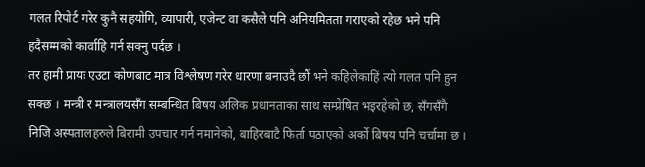गलत रिपोर्ट गरेर कुनै सहयोगि, व्यापारी, एजेन्ट वा कसैले पनि अनियमितता गराएको रहेछ भने पनि हदैसम्मको कार्वाहि गर्न सक्नु पर्दछ ।
तर हामी प्रायः एउटा कोणबाट मात्र विश्लेषण गरेर धारणा बनाउदै छौं भने कहिलेकाहिं त्यो गलत पनि हुन सक्छ । मन्त्री र मन्त्रालयसँग सम्बन्धित बिषय अलिक प्रधानताका साथ सम्प्रेषित भइरहेको छ, सँगसँगै निजि अस्पतालहरुले बिरामी उपचार गर्न नमानेको, बाहिरबाटै फिर्ता पठाएको अर्को बिषय पनि चर्चामा छ ।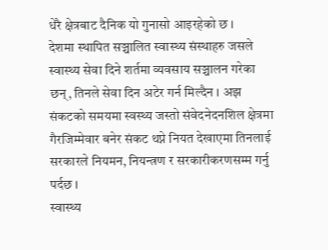धेरै क्षेत्रबाट दैनिक यो गुनासो आइरहेको छ ।
देशमा स्थापित सञ्चालित स्वास्थ्य संस्थाहरु जसले स्वास्थ्य सेवा दिने शर्तमा व्यवसाय सञ्चालन गरेका छन्, तिनले सेवा दिन अटेर गर्न मिल्दैन । अझ संकटको समयमा स्वस्थ्य जस्तो संवेदनेदनशिल क्षेत्रमा गैरजिम्मेवार बनेर संकट थप्ने नियत देखाएमा तिनलाई सरकारले नियमन, नियन्त्रण र सरकारीकरणसम्म गर्नु पर्दछ ।
स्वास्थ्य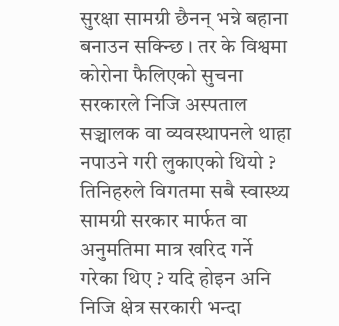सुरक्षा सामग्री छैनन् भन्ने बहाना बनाउन सक्न्छि । तर के विश्वमा कोरोना फैलिएको सुचना सरकारले निजि अस्पताल सञ्चालक वा व्यवस्थापनले थाहा नपाउने गरी लुकाएको थियो ? तिनिहरुले विगतमा सबै स्वास्थ्य सामग्री सरकार मार्फत वा अनुमतिमा मात्र खरिद गर्ने गरेका थिए ? यदि होइन अनि निजि क्षेत्र सरकारी भन्दा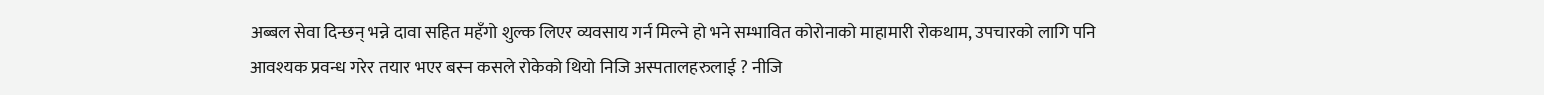अब्बल सेवा दिन्छन् भन्ने दावा सहित महँगो शुल्क लिएर व्यवसाय गर्न मिल्ने हो भने सम्भावित कोरोनाको माहामारी रोकथाम, उपचारको लागि पनि आवश्यक प्रवन्ध गरेर तयार भएर बस्न कसले रोकेको थियो निजि अस्पतालहरुलाई ? नीजि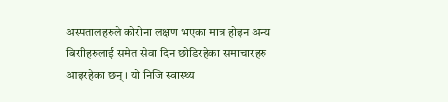अस्पतालहरुले कोरोना लक्षण भएका मात्र होइन अन्य बिराीहरुलाई समेत सेवा दिन छोडिरहेका समाचारहरु आइरहेका छन् । यो निजि स्वास्थ्य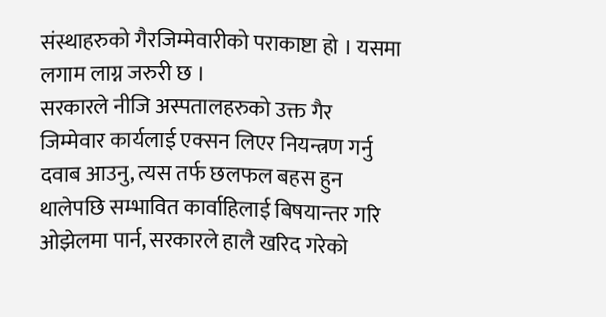संस्थाहरुको गैरजिम्मेवारीको पराकाष्टा हो । यसमा लगाम लाग्न जरुरी छ ।
सरकारले नीजि अस्पतालहरुको उक्त गैर जिम्मेवार कार्यलाई एक्सन लिएर नियन्त्रण गर्नु दवाब आउनु, त्यस तर्फ छलफल बहस हुन थालेपछि सम्भावित कार्वाहिलाई बिषयान्तर गरि ओझेलमा पार्न, सरकारले हालै खरिद गरेको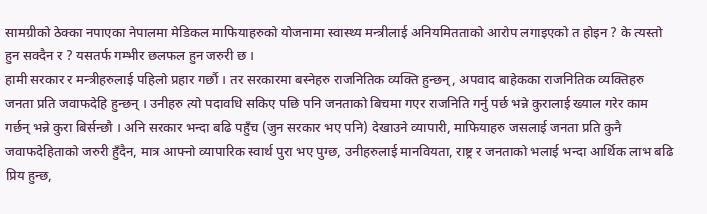सामग्रीको ठेक्का नपाएका नेपालमा मेडिकल माफियाहरुको योजनामा स्वास्थ्य मन्त्रीलाई अनियमितताको आरोप लगाइएको त होइन ? के त्यस्तो हुन सक्दैन र ? यसतर्फ गम्भीर छलफल हुन जरुरी छ ।
हामी सरकार र मन्त्रीहरुलाई पहिलो प्रहार गर्छौ । तर सरकारमा बस्नेहरु राजनितिक व्यक्ति हुन्छन्, अपवाद बाहेकका राजनितिक व्यक्तिहरु जनता प्रति जवाफदेहि हुन्छन् । उनीहरु त्यो पदावधि सकिए पछि पनि जनताको बिचमा गएर राजनिति गर्नु पर्छ भन्ने कुरालाई ख्याल गरेर काम गर्छन् भन्ने कुरा बिर्सन्छौ । अनि सरकार भन्दा बढि पहुँच (जुन सरकार भए पनि) देखाउने व्यापारी, माफियाहरु जसलाई जनता प्रति कुनै जवाफदेहिताको जरुरी हुँदैन, मात्र आफ्नो व्यापारिक स्वार्थ पुरा भए पुग्छ, उनीहरुलाई मानवियता, राष्ट्र र जनताको भलाई भन्दा आर्थिक लाभ बढि प्रिय हुन्छ,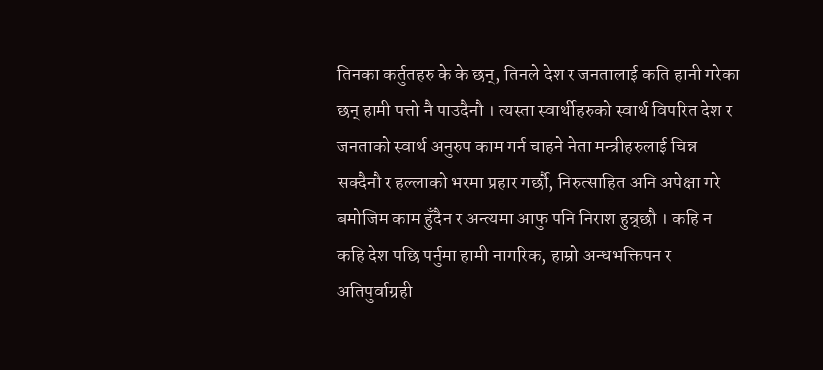तिनका कर्तुतहरु के के छन्, तिनले देश र जनतालाई कति हानी गरेका छन् हामी पत्तो नै पाउदैनौ । त्यस्ता स्वार्थीहरुको स्वार्थ विपरित देश र जनताको स्वार्थ अनुरुप काम गर्न चाहने नेता मन्त्रीहरुलाई चिन्न सक्दैनौ र हल्लाको भरमा प्रहार गर्छौ, निरुत्साहित अनि अपेक्षा गरे बमोजिम काम हुँदैन र अन्त्यमा आफु पनि निराश हुन्र्छौ । कहि न कहि देश पछि पर्नुमा हामी नागरिक, हाम्रो अन्धभक्तिपन र अतिपुर्वाग्रही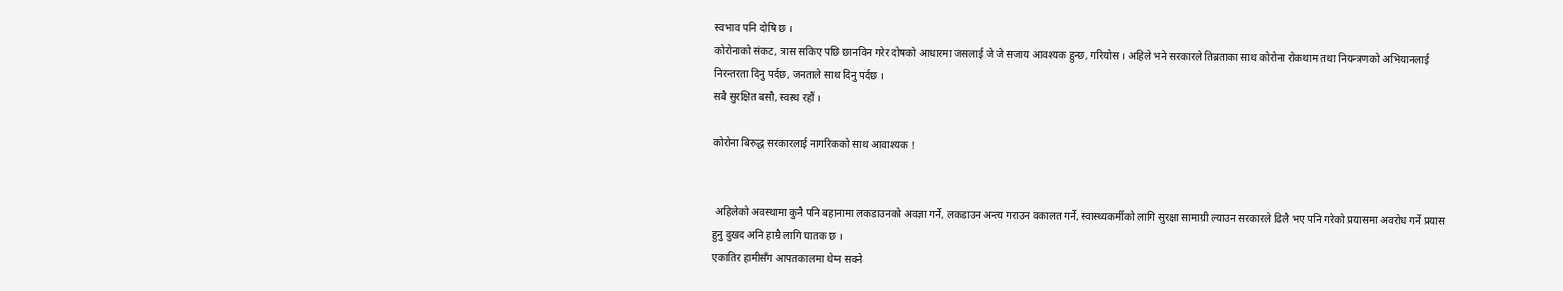स्वभाव पनि दोषि छ ।
कोरोनाको संकट, त्रास सकिए पछि छानविन गरेर दोषको आधारमा जसलाई जे जे सजाय आवश्यक हुन्छ, गरियोस । अहिले भने सरकारले तिब्रताका साथ कोरोना रोकथाम तथा नियन्त्रणको अभियानलाई निरन्तरता दिनु पर्दछ, जनताले साथ दिनु पर्दछ ।
सबै सुरक्षित बसौ, स्वस्थ रहौं ।

कोरोना बिरुद्ध सरकारलाई नागरिकको साथ आवाश्यक !


 अहिलेको अवस्थामा कुनै पनि बहानामा लकडाउनको अवज्ञा गर्ने, लकडाउन अन्त्य गराउन वकालत गर्ने, स्वास्थ्यकर्मीको लागि सुरक्षा सामाग्री ल्याउन सरकारले ढिलै भए पनि गरेको प्रयासमा अवरोध गर्ने प्रयास हुनु दुखद अनि हाम्रै लागि घातक छ ।
एकातिर हामीसँग आपतकालमा थेग्न सक्ने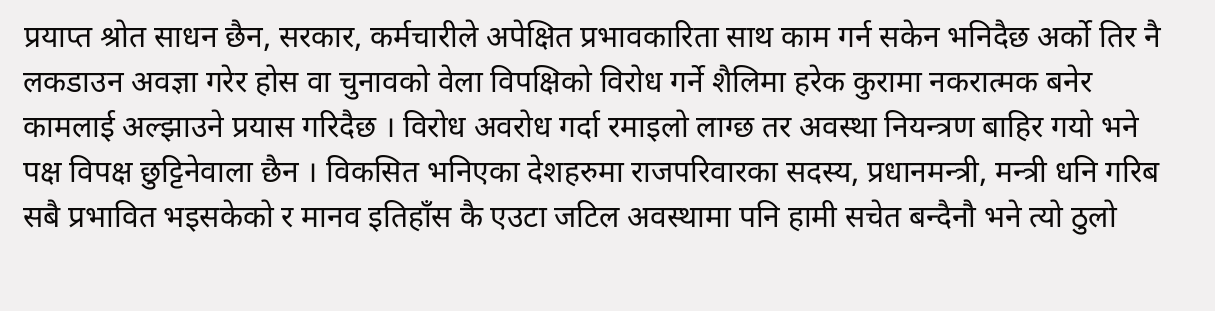प्रयाप्त श्रोत साधन छैन, सरकार, कर्मचारीले अपेक्षित प्रभावकारिता साथ काम गर्न सकेन भनिदैछ अर्को तिर नै लकडाउन अवज्ञा गरेर होस वा चुनावको वेला विपक्षिको विरोध गर्ने शैलिमा हरेक कुरामा नकरात्मक बनेर कामलाई अल्झाउने प्रयास गरिदैछ । विरोध अवरोध गर्दा रमाइलो लाग्छ तर अवस्था नियन्त्रण बाहिर गयो भने पक्ष विपक्ष छुट्टिनेवाला छैन । विकसित भनिएका देशहरुमा राजपरिवारका सदस्य, प्रधानमन्त्री, मन्त्री धनि गरिब सबै प्रभावित भइसकेको र मानव इतिहाँस कै एउटा जटिल अवस्थामा पनि हामी सचेत बन्दैनौ भने त्यो ठुलो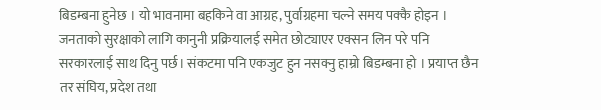बिडम्बना हुनेछ । यो भावनामा बहकिने वा आग्रह, पुर्वाग्रहमा चल्ने समय पक्कै होइन । जनताको सुरक्षाको लागि कानुनी प्रक्रियालई समेत छोट्याएर एक्सन लिन परे पनि सरकारलाई साथ दिनु पर्छ। संकटमा पनि एकजुट हुन नसक्नु हाम्रो बिडम्बना हो । प्रयाप्त छैन तर संघिय, प्रदेश तथा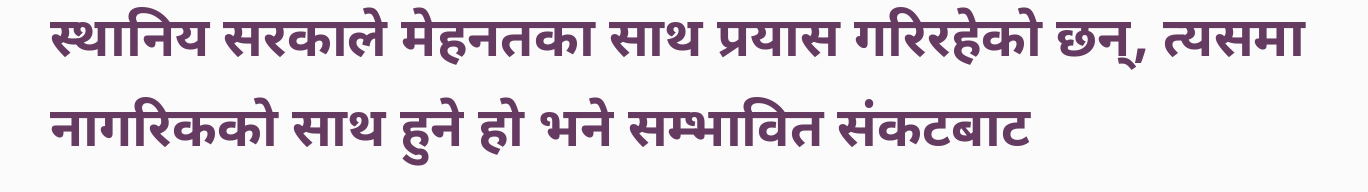स्थानिय सरकाले मेहनतका साथ प्रयास गरिरहेको छन्, त्यसमा नागरिकको साथ हुने हो भने सम्भावित संकटबाट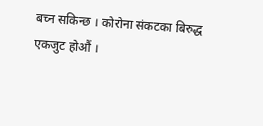बच्न सकिन्छ । कोरोना संकटका बिरुद्ध एकजुट होऔं ।